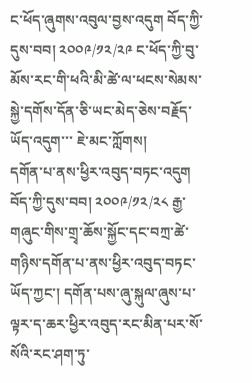ང་ཕོད་ཞུགས་འབུལ་བྱས་འདུག བོད་ཀྱི་དུས་བབ། ༢༠༠༩/༡༢/༢༩ ང་ཕོད་ཀྱི་བུ་མོས་རང་གི་ཕའི་མི་ཚེ་ལ་ཕངས་སེམས་སྐྱེ་དགོས་དོན་ཅི་ཡང་མེད་ཅེས་བརྗོད་ཡོད་འདུག་་་ ཇེ་མང་ཀློགས།
དགོན་པ་ནས་ཕྱིར་འབུད་བཏང་འདུག བོད་ཀྱི་དུས་བབ། ༢༠༠༩/༡༢/༢༨ རྒྱ་གཞུང་གིས་གྲྭ་ཆོས་སྐྱོང་དང་བཀྲ་ཚེ་གཉིས་དགོན་པ་ནས་ཕྱིར་འབུད་བཏང་ཡོད་ཀྱང་། དགོན་པས་ཞུ་སྐུལ་ཞུས་པ་ལྟར་ད་ཆར་ཕྱིར་འབུད་རང་མིན་པར་སོ་སོའི་རང་ཤག་ཏུ་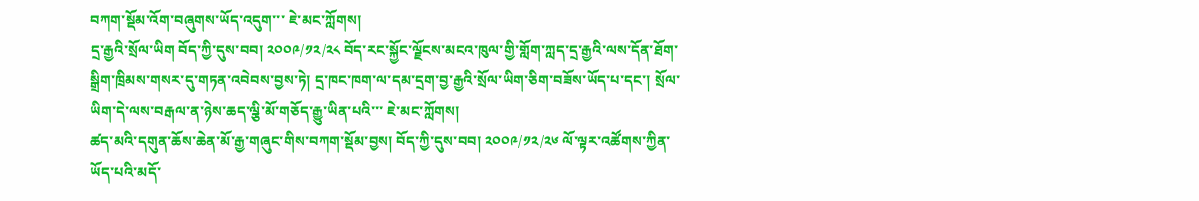བཀག་སྡོམ་འོག་བཞུགས་ཡོད་འདུག་་་ ཇེ་མང་ཀློགས།
དྲ་རྒྱའི་སྲོལ་ཡིག བོད་ཀྱི་དུས་བབ། ༢༠༠༩/༡༢/༢༨ བོད་རང་སྐྱོང་ལྗོངས་མངའ་ཁུལ་གྱི་གློག་ཀླད་དྲ་རྒྱའི་ལས་དོན་ཐོག་སྒྲིག་ཁྲིམས་གསར་དུ་གཏན་འབེབས་བྱས་ཏེ། དྲ་ཁང་ཁག་ལ་དམ་དྲག་བྱ་རྒྱའི་སྲོལ་ཡིག་ཅིག་བཟོས་ཡོད་པ་དང་། སྲོལ་ཡིག་དེ་ལས་བརྒལ་ན་ཉེས་ཆད་ལྕི་མོ་གཅོད་རྒྱུ་ཡིན་པའི་་་ ཇེ་མང་ཀློགས།
ཚད་མའི་དགུན་ཆོས་ཆེན་མོ་རྒྱ་གཞུང་གིས་བཀག་སྡོམ་བྱས། བོད་ཀྱི་དུས་བབ། ༢༠༠༩/༡༢/༢༦ ལོ་ལྟར་འཚོགས་ཀྱིན་ཡོད་པའི་མདོ་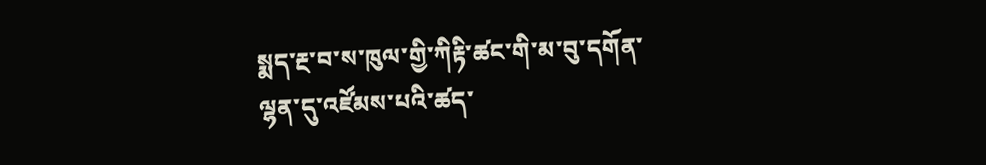སྨད་རྔ་བ་ས་ཁུལ་གྱི་ཀིརྟི་ཚང་གི་མ་བུ་དགོན་ལྷན་དུ་འཛོམས་པའི་ཚད་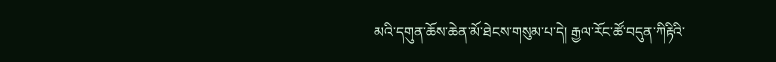མའི་དགུན་ཆོས་ཆེན་མོ་ཐེངས་གསུམ་པ་དེ། རྒྱལ་རོང་ཚོ་བདུན་ཀིརྟིའི་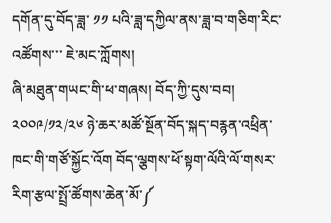དགོན་དུ་བོད་ཟླ་ ༡༡ པའི་ཟླ་དཀྱིལ་ནས་ཟླ་བ་གཅིག་རིང་འཚོགས་་་ ཇེ་མང་ཀློགས།
ཞི་མཐུན་གཡང་གི་ཕ་གཞས། བོད་ཀྱི་དུས་བབ། ༢༠༠༩/༡༢/༢༦ ཉེ་ཆར་མཚོ་སྔོན་བོད་སྐད་བརྙན་འཕྲིན་ཁང་གི་གཙོ་སྐྱོང་འོག བོད་ལྕགས་ཕོ་སྟག་ལོའི་ལོ་གསར་རིག་རྩལ་སྤྲོ་ཚོགས་ཆེན་མོ་༼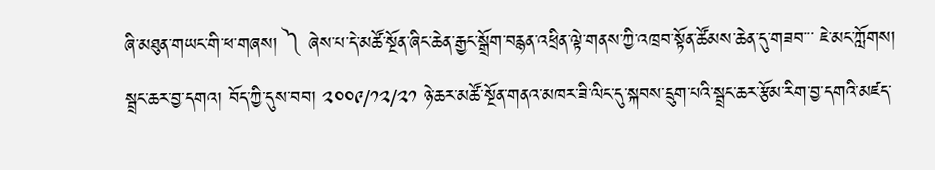ཞི་མཐུན་གཡང་གི་ཕ་གཞས། ༽ ཞེས་པ་དེ་མཚོ་སྔོན་ཞིང་ཆེན་རྒྱང་སྒྲོག་བརྙན་འཕྲིན་ལྟེ་གནས་ཀྱི་འཁྲབ་སྟོན་ཚོམས་ཆེན་དུ་གཟབ་་་ ཇེ་མང་ཀློགས།
སྦྲང་ཆར་བྱ་དགའ། བོད་ཀྱི་དུས་བབ། ༢༠༠༩/༡༢/༢༡ ཉེ་ཆར་མཚོ་སྔོན་གནའ་མཁར་ཟི་ལིང་དུ་སྐབས་དྲུག་པའི་སྦྲང་ཆར་རྩོམ་རིག་བྱ་དགའི་མཛད་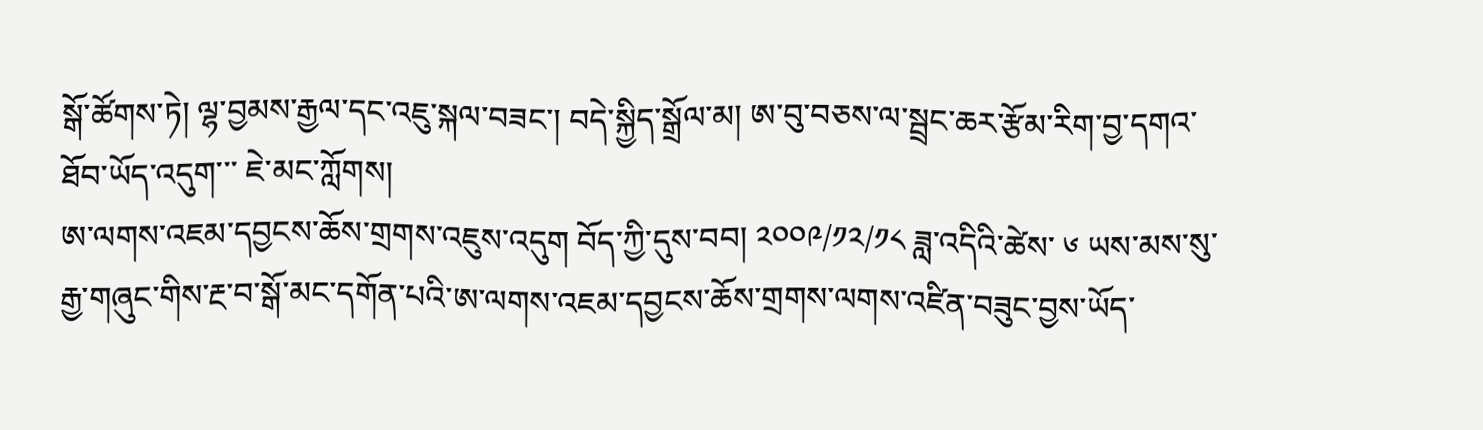སྒོ་ཚོགས་ཏེ། ལྷ་བྱམས་རྒྱལ་དང་འཇུ་སྐལ་བཟང་། བདེ་སྐྱིད་སྒྲོལ་མ། ཨ་བུ་བཅས་ལ་སྦྲང་ཆར་རྩོམ་རིག་བྱ་དགའ་ཐོབ་ཡོད་འདུག་་་ ཇེ་མང་ཀློགས།
ཨ་ལགས་འཇམ་དབྱངས་ཆོས་གྲགས་འཇུས་འདུག བོད་ཀྱི་དུས་བབ། ༢༠༠༩/༡༢/༡༨ ཟླ་འདིའི་ཚེས་ ༦ ཡས་མས་སུ་རྒྱ་གཞུང་གིས་རྔ་བ་སྒོ་མང་དགོན་པའི་ཨ་ལགས་འཇམ་དབྱངས་ཆོས་གྲགས་ལགས་འཛིན་བཟུང་བྱས་ཡོད་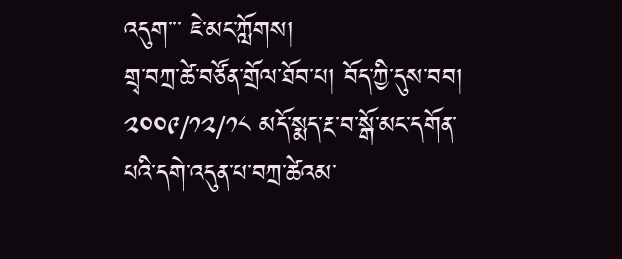འདུག་་་ ཇེ་མང་ཀློགས།
གྲྭ་བཀྲ་ཚེ་བཙོན་གྲོལ་ཐོབ་པ། བོད་ཀྱི་དུས་བབ། ༢༠༠༩/༡༢/༡༨ མདོ་སྨད་རྔ་བ་སྒོ་མང་དགོན་པའི་དགེ་འདུན་པ་བཀྲ་ཚེའམ་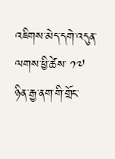འཇིགས་མེད་དགེ་འདུན་ལགས་ཕྱི་ཚེས་ ༡༧ ཉིན་རྒྱ་ནག་གི་གྲོང་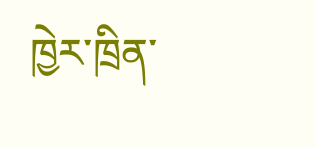ཁྱེར་ཁྲིན་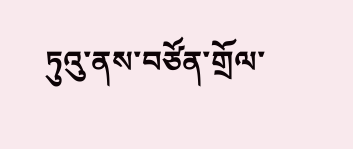ཏུའུ་ནས་བཙོན་གྲོལ་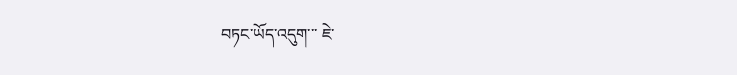བཏང་ཡོད་འདུག་་་ ཇེ་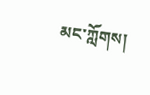མང་ཀློགས།